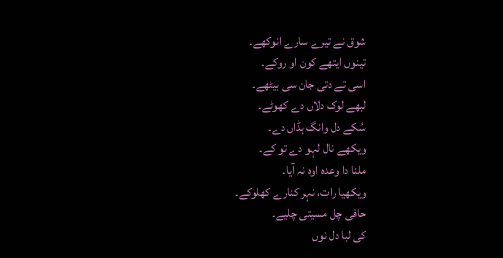شوق نے تیرے سارے انوکھے۔
تینوں ایتھے کون او روکے۔
اسی تے دتی جان سی بیٹھے۔
لبھے لوک دلاں دے کھوٹے۔
سُکے دل وانگ ہڈاں دے۔
ویکھے نال لہو دے تو کے۔
ملنا دا وعدہ اوہ نہ آیا۔
ویکھیا رات، نہر کنارے کھلوکے۔
حافی چل مسیتی چلیے۔
کی لبا دل نوں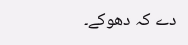دے کہ دھوکے۔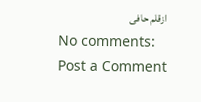ازقلم حافی
No comments:
Post a Comment